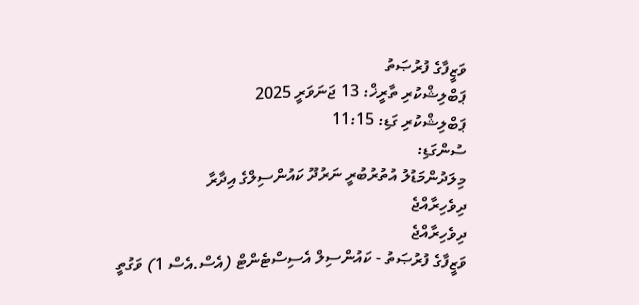ވަޒީފާގެ ފުރުޞަތު
ޕަބްލިޝްކުރި ތާރީޚް: 13 ޖަނަވަރީ 2025
ޕަބްލިޝްކުރި ގަޑި: 11:15
ސުންގަޑި:
މިލަދުންމަޑުލު އުތުރުބުރީ ނަރުދޫ ކައުންސިލްގެ އިދާރާ
ދިވެހިރާއްޖެ
ދިވެހިރާއްޖެ
ވަޒީފާގެ ފުރުޞަތު - ކައުންސިލް އެސިސްޓެންޓް (އެސް.އެސް 1) ވަގުތީ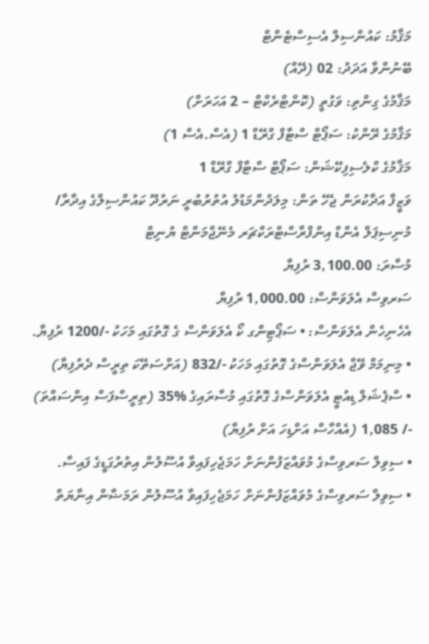މަޤާމު: ކައުންސިލް އެސިސްޓެންޓް
ބޭނުންވާ އަދަދު: 02 (ދޭއް)
މަޤާމުގެ ގިންތި: ވަގުތީ (ކޮންޓްރެކްޓް – 2 އަހަރަށް)
މަޤާމުގެ ރޭންކު: ސަޕޯޓް ސްޓާފް ގްރޭޑް 1 (އެސް.އެސް 1)
މަޤާމުގެ ކްލެސިފިކޭޝަން: ސަޕޯޓް ސްޓާފް ގްރޭޑް 1
ވަޒީފާ އަދާކުރަން ޖެހޭ ތަން: މިލަދުންމަޑުލު އުތުރުބުރީ ނަރުދޫ ކައުންސިލްގެ އިދާރާ/ މުނިސިޕަލް އެންޑް އިންފްރާސްޓްރަކްޗަރ މެނޭޖްމަންޓް ޔުނިޓް
މުސާރަ: 3,100.00 ރުފިޔާ
ސަރވިސް އެލަވަންސް: 1,000.00 ރުފިޔާ
އެހެނިހެން އެލަވަންސް: • ސަޕޯޓިންގ ކޯ އެލަވަންސް ގެ ގޮތުގައި މަހަކު -/1200 ރުފިޔާ.
• މިނިމަމް ވޭޖް އެލަވަންސްގެ ގޮތުގައި މަހަކު -/832 (އަށްސަތޭކަ ތިރީސް ދެރުފިޔާ)
• ސްޕެޝަލް ޑިއުޓީ އެލަވަންސްގެ ގޮތުގައި މުސާރައިގެ %35 (ތިރީސްފަސް އިންސައްތަ) -/ 1,085 (އެއްހާސް އަށްޑިހަ އަށް ރުފިޔާ)
• ސިވިލް ސަރވިސްގެ މުވައްޒަފުންނަށް ހަމަޖެހިފައިވާ އުސޫލުން އިތުރުގަޑީގެ ފައިސާ.
• ސިވިލް ސަރވިސްގެ މުވައްޒަފުންނަށް ހަމަޖެހިފައިވާ އުސޫލުން ރަމަޟާން އިނާޔަތް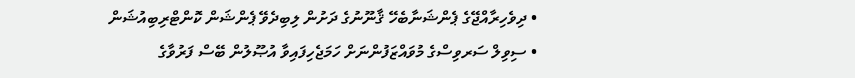• ދިވެހިރާއްޖޭގެ ޕެންޝަނާބެހޭ ޤާނޫނުގެ ދަށުން ލިބިދެވޭ ޕެންޝަން ކޮންޓްރިބިއުޝަން
• ސިވިލް ސަރވިސްގެ މުވައްޒަފުންނަށް ހަމަޖެހިފައިވާ އުޞޫލުން ބޭސް ފަރުވާގެ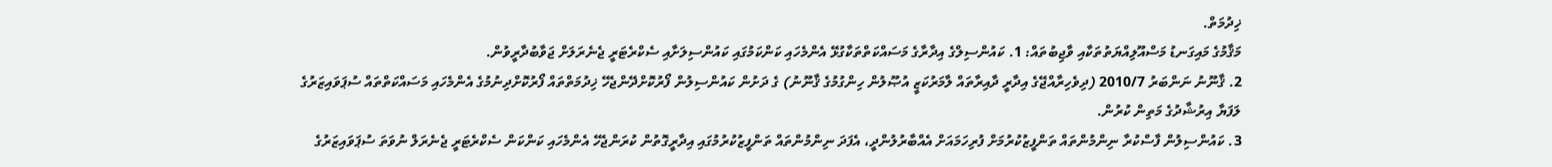ޚިދުމަތް.
މަޤާމުގެ މައިގަނޑު މަސްއޫލިއްޔަތުތަކާއި ވާޖިބުތައް: 1. ކައުންސިލްގެ އިދާރާގެ މަސައްކަތްތަކާގުޅޭ އެންމެހައި ކަންކަމުގައި ކައުންސިލަށާއި ސެކްރެޓަރީ ޖެނެރަލަށް ޖަވާބުދާރީވުން.
2. ޤާނޫނު ނަންބަރު 2010/7 (ދިވެހިރާއްޖޭގެ އިދާރީ ދާއިރާތައް ލާމަރުކަޒީ އުޞޫލުން ހިންގުމުގެ ޤާނޫނު) ގެ ދަށުން ކައުންސިލުން ފޯރުކޮށްދޭންޖެހޭ ޚިދުމަތްތައް ފޯރުކޮށްދިނުމުގެ އެންމެހައި މަސައްކަތްތައް ސުޕަވައިޒަރުގެ ލަފަޔާ އިރުޝާދުގެ މަތިން ކުރުން.
3. ކައުންސިލުން ފާސްކުރާ ނިންމުންތައް ތަންފީޒުކުރުމަށް ފުރިހަމައަށް އެއްބާރުލުންދީ، އެފަދަ ނިންމުންތައް ތަންފީޒުކުރުމުގައި އިދާރީގޮތުން ކުރަންޖެހޭ އެންމެހައި ކަންކަން ސެކްރެޓަރީ ޖެނެރަލް ނުވަތަ ސުޕަވައިޒަރުގެ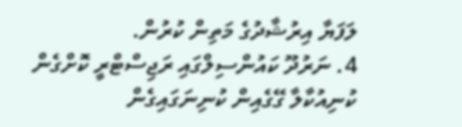ލަފަޔާ އިރުޝާދުގެ މަތިން ކުރުން.
4. ނަރުދޫ ކައުންސިލްގައި ރަޖިސްޓްރީ ކޮށްގެން ކުނިއުކާލާ ގޭގެއިން ކުނިނަގައިގެން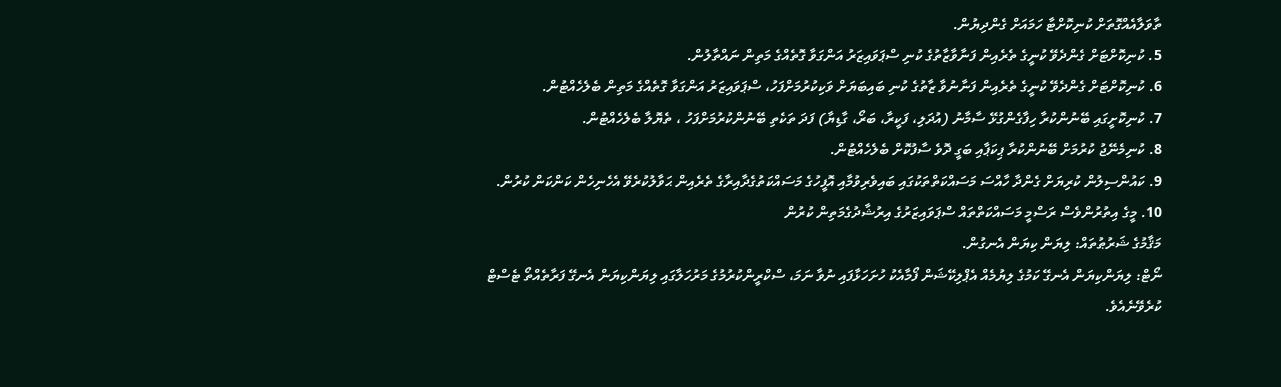ތާވަލާއެއްގޮތަށް ކުނިކޮށްޓާ ހަމައަށް ގެންދިޔުން.
5. ކުނިކޮށްޓަށް ގެންދެވޭ ކުނީގެ ތެރެއިން ފަނާވާޒާތުގެ ކުނި ސްޕަވައިޒަރު އަންގަވާ ގޮތެއްގެ މަތިން ނައްތާލުން.
6. ކުނިކޮށްޓަށް ގެންދެވޭ ކުނީގެ ތެރެއިން ފަނާނުވާ ޒާތުގެ ކުނި ބައިބަޔަށް ވަކިކުރުމަށްފަހު، ސްޕަވައިޒަރު އަންގަވާ ގޮތެއްގެ މަތިން ބެލެހެއްޓުން.
7. ކުނިކޮށީގައި ބޭނުންކުރާ ހިފާގެންގުޅޭ ސާމާނު (އުދަލި، ފަކީރާ، ބަރޯ، ގާޑިޔާ) ފަދަ ތަކެތި ބޭނުންކުރުމަށްފަހު ، ތެޔޮލާ ބެލެހެއްޓުން.
8. ކުނިމެނޭޖު ކުރުމަށް ބޭނުންކުރާ ޕިކަޕާއި ބަގީ ދޮވެ ސާފުކޮށް ބެލެހެއްޓުން.
9. ކައުންސިލުން ކުރިޔަށް ގެންދާ ހާއްސަ މަސައްކަތްތަކުގައި ބައިވެރިވުމާއި އޮފީހުގެ މަސައްކަތުގެދާއިރާގެ ތެރެއިން ޙަވާލުކުރެވޭ އެހެނިހެން ކަންކަން ކުރުން.
10. މީގެ އިތުރުންވެސް ރަސްމީ މަސައްކަތްތައް ސްޕަވައިޒަރުގެ އިރުޝާދުގެމަތިން ކުރުން
މަޤާމުގެ ޝަރުޠުތައް: ލިޔަން ކިޔަން އެނގުން.
ނޯޓް: ލިޔަންކިޔަން އެނގޭ ކަމުގެ ލިޔުމެއް އެޕްލިކޭޝަން ފޯމާއެކު ހުށަހަޅާފައި ނުވާ ނަމަ، ސްކްރީންކުރުމުގެ މަރުހަލާގައި ލިޔަންކިޔަން އެނގޭ ފަރާތެއްތޯ ޓެސްޓް ކުރެވޭނެއެވެ.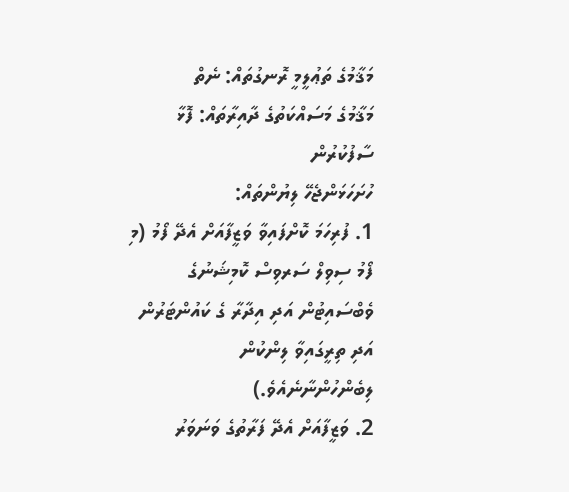މަޤާމުގެ ތަޢުލީމީ ރޮނގުތައް: ނެތް
މަޤާމުގެ މަސައްކަތުގެ ދާއިރާތައް: ފޮޅާ ސާފުކުރުން
ހުށަހަޅަންޖެހޭ ލިޔުންތައް:
1. ފުރިހަމަ ކޮށްފައިވާ ވަޒީފާއަށް އެދޭ ފޯމު (މި ފޯމު ސިވިލް ސަރވިސް ކޮމިޝަނުގެ ވެބްސައިޓުން އަދި އިދާރާ ގެ ކައުންޓަރުން އަދި ތިރީގައިވާ ލިންކުން ލިބެންހުންނާނެއެވެ.)
2. ވަޒީފާއަށް އެދޭ ފަރާތުގެ ވަނަވަރު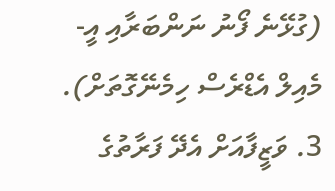(ގުޅޭނެ ފޯނު ނަންބަރާއި އީ-މެއިލް އެޑްރެސް ހިމެނޭގޮތަށް).
3. ވަޒީފާއަށް އެދޭ ފަރާތުގެ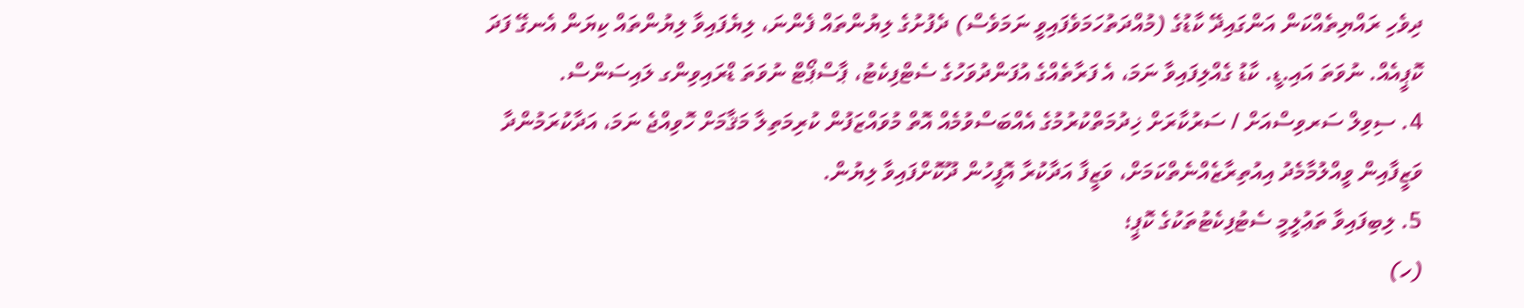ދިވެހި ރައްޔިތެއްކަން އަންގައިދޭ ކާޑުގެ (މުއްދަތުހަމަވެފައިވީ ނަމަވެސް) ދެފުށުގެ ލިޔުންތައް ފެންނަ، ލިޔެފައިވާ ލިޔުންތައް ކިޔަން އެނގޭ ފަދަ ކޮޕީއެއް. ނުވަތަ އައި.ޑީ. ކާޑު ގެއްލިފައިވާ ނަމަ، އެ ފަރާތެއްގެ އުފަންދުވަހުގެ ސެޓްފިކެޓު، ޕާސްޕޯޓް ނުވަތަ ޑްރައިވިންގ ލައިސަންސް.
4. ސިވިލް ސަރވިސްއަށް / ސަރުކާރަށް ޚިދުމަތްކުރުމުގެ އެއްބަސްވުމެއް އޮތް މުވައްޒަފުން ކުރިމަތިލާ މަޤާމަށް ހޮވިއްޖެ ނަމަ، އަދާކުރަމުންދާ ވަޒީފާއިން ވީއްލުމާމެދު އިއުތިރާޒެއްނެތްކަމަށް، ވަޒީފާ އަދާކުރާ އޮފީހުން ދޫކޮށްފައިވާ ލިޔުން.
5. ލިބިފައިވާ ތަޢުލީމީ ސެޓުފިކެޓުތަކުގެ ކޮޕީ؛
(ހ)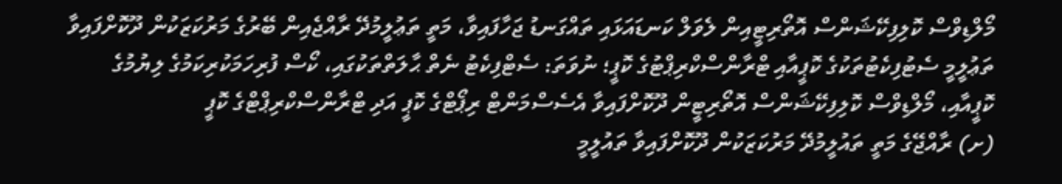މޯލްޑިވްސް ކޮލިފިކޭޝަންސް އޮތޯރިޓީއިން ލެވަލް ކަނޑައަޅައި ތައްގަނޑު ޖަހާފައިވާ، މަތީ ތަޢުލީމުދޭ ރާއްޖެއިން ބޭރުގެ މަރުކަޒަކުން ދޫކޮށްފައިވާ ތަޢުލީމީ ސެޓުފިކެޓުތަކުގެ ކޮޕީއާއި ޓްރާންސްކްރިޕްޓުގެ ކޮޕީ؛ ނުވަތަ: ސެޓްފިކެޓު ނެތް ޙާލަތްތަކުގައި، ކޯސް ފުރިހަމަކުރިކަމުގެ ލިޔުމުގެ ކޮޕީއާއި، މޯލްޑިވްސް ކޮލިފިކޭޝަންސް އޮތޯރިޓީން ދޫކޮށްފައިވާ އެސެސްމަންޓް ރިޕޯޓްގެ ކޮޕީ އަދި ޓްރާންސްކްރިޕްޓްގެ ކޮޕީ
(ށ) ރާއްޖޭގެ މަތީ ތައުލީމުދޭ މަރުކަޒަކުން ދޫކޮށްފައިވާ ތައުލީމީ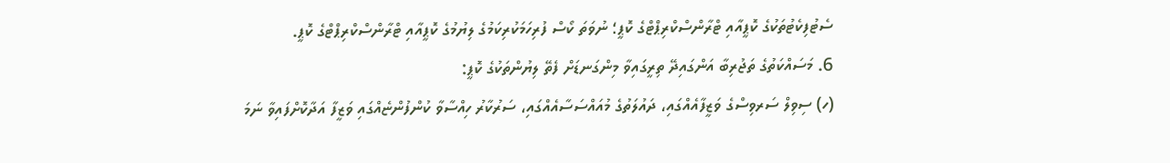ސެޓުފިކެޓުތަކުގެ ކޮޕީއާއި ޓްރާންސްކްރިޕްޓްގެ ކޮޕީ؛ ނުވަތަ ކޯސް ފުރިހަމަކުރިކަމުގެ ލިޔުމުގެ ކޮޕީއާއި ޓްރާންސްކްރިޕްޓްގެ ކޮޕީ.
6. މަސައްކަތުގެ ތަޖުރިބާ އަންގައިދޭ ތިރީގައިވާ މިންގަނޑަށް ފެތޭ ލިޔުންތަކުގެ ކޮޕީ:
(ހ) ސިވިލް ސަރވިސްގެ ވަޒީފާއެއްގައި، ދައުލަތުގެ މުއައްސަސާއެއްގައި، ސަރުކާރު ހިއްސާވާ ކުންފުންޏެއްގައި ވަޒީފާ އަދާކޮށްފައިވާ ނަމަ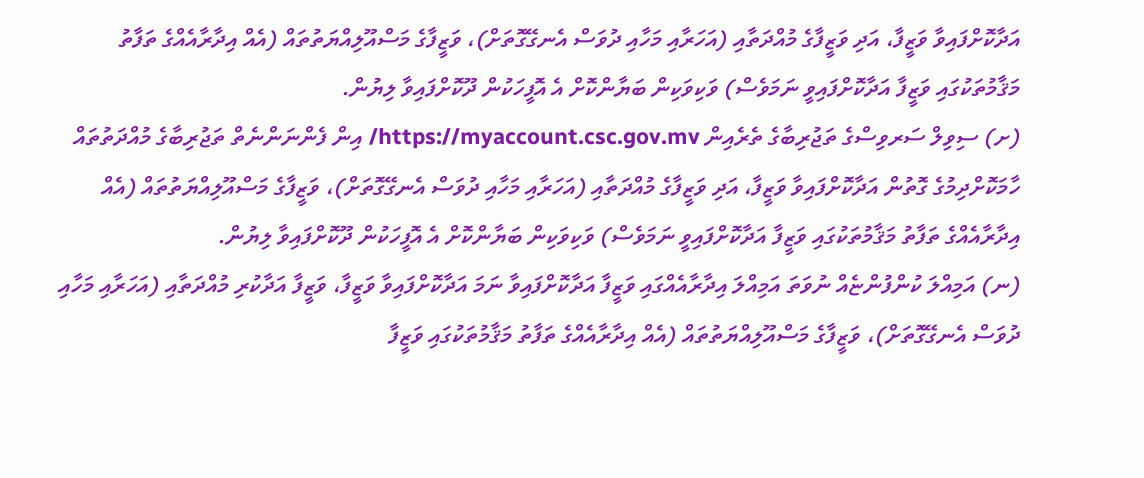އަދާކޮށްފައިވާ ވަޒީފާ، އަދި ވަޒީފާގެ މުއްދަތާއި (އަހަރާއި މަހާއި ދުވަސް އެނގޭގޮތަށް)، ވަޒީފާގެ މަސްއޫލިއްޔަތުތައް (އެއް އިދާރާއެއްގެ ތަފާތު މަޤާމުތަކުގައި ވަޒީފާ އަދާކޮށްފައިވީ ނަމަވެސް) ވަކިވަކިން ބަޔާންކޮށް އެ އޮފީހަކުން ދޫކޮށްފައިވާ ލިޔުން.
(ށ) ސިވިލް ސަރވިސްގެ ތަޖުރިބާގެ ތެރެއިން https://myaccount.csc.gov.mv/ އިން ފެންނަންނެތް ތަޖުރިބާގެ މުއްދަތުތައް ހާމަކޮށްދިމުގެ ގޮތުން އަދާކޮށްފައިވާ ވަޒީފާ، އަދި ވަޒީފާގެ މުއްދަތާއި (އަހަރާއި މަހާއި ދުވަސް އެނގޭގޮތަށް)، ވަޒީފާގެ މަސްއޫލިއްޔަތުތައް (އެއް އިދާރާއެއްގެ ތަފާތު މަޤާމުތަކުގައި ވަޒީފާ އަދާކޮށްފައިވީ ނަމަވެސް) ވަކިވަކިން ބަޔާންކޮށް އެ އޮފީހަކުން ދޫކޮށްފައިވާ ލިޔުން.
(ނ) އަމިއްލަ ކުންފުންޏެއް ނުވަތަ އަމިއްލަ އިދާރާއެއްގައި ވަޒީފާ އަދާކޮށްފައިވާ ނަމަ އަދާކޮށްފައިވާ ވަޒީފާ، ވަޒީފާ އަދާކުރި މުއްދަތާއި (އަހަރާއި މަހާއި ދުވަސް އެނގޭގޮތަށް)، ވަޒީފާގެ މަސްއޫލިއްޔަތުތައް (އެއް އިދާރާއެއްގެ ތަފާތު މަޤާމުތަކުގައި ވަޒީފާ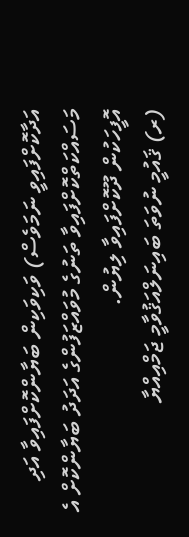އަދާކޮށްފައިވީ ނަމަވެސް) ވަކިވަކިން ބަޔާންކޮށްފައިވާ އަދި މަސައްކަތްކޮށްފައިވާ ތަނުގެ މުވައްޒަފުންގެ އަދަދު ބަޔާންކޮށް އެ އޮފީހަކުން ދޫކޮށްފައިވާ ލިޔުން.
(ރ) ޤައުމީ ނުވަތަ ބައިނަލްއަޤުވާމީ ޖަމްއިއްޔާ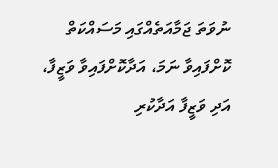ނުވަތަ ޖަމާއަތެއްގައި މަސައްކަތް ކޮށްފައިވާ ނަމަ، އަދާކޮށްފައިވާ ވަޒީފާ، އަދި ވަޒީފާ އަދާކުރި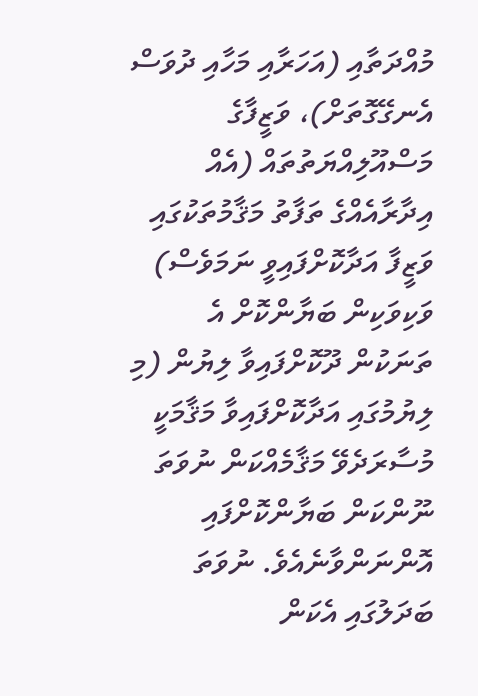މުއްދަތާއި (އަހަރާއި މަހާއި ދުވަސް އެނގޭގޮތަށް)، ވަޒީފާގެ މަސްއޫލިއްޔަތުތައް (އެއް އިދާރާއެއްގެ ތަފާތު މަޤާމުތަކުގައި ވަޒީފާ އަދާކޮށްފައިވީ ނަމަވެސް) ވަކިވަކިން ބަޔާންކޮށް އެ ތަނަކުން ދޫކޮށްފައިވާ ލިޔުން (މި ލިޔުމުގައި އަދާކޮށްފައިވާ މަޤާމަކީ މުސާރަދެވޭ މަޤާމެއްކަން ނުވަތަ ނޫންކަން ބަޔާންކޮށްފައި އޮންނަންވާނެއެވެ. ނުވަތަ ބަދަލުގައި އެކަން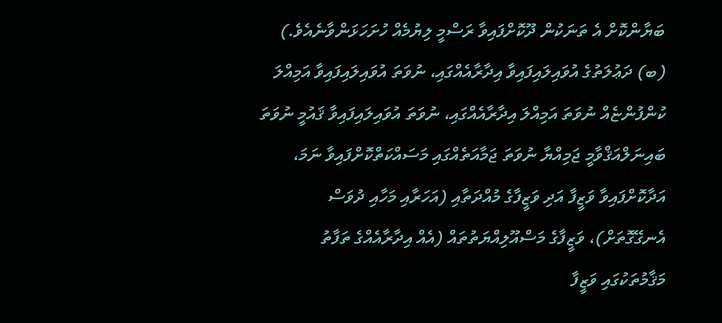ބަޔާންކޮށް އެ ތަނަކުން ދޫކޮށްފައިވާ ރަސްމީ ލިޔުމެއް ހުށަހަޅަންވާނެއެވެ.)
(ބ) ދަޢުލަތުގެ އުވައިލައިފައިވާ އިދާރާއެއްގައި، ނުވަތަ އުވައިލައިފައިވާ އަމިއްލަ ކުންފުންޏެއް ނުވަތަ އަމިއްލަ އިދާރާއެއްގައި، ނުވަތަ އުވައިލައިފައިވާ ޤައުމީ ނުވަތަ ބައިނަލްއަޤްވާމީ ޖަމިއްޔާ ނުވަތަ ޖަމާއަތެއްގައި މަސައްކަތްކޮށްފައިވާ ނަމަ، އަދާކޮށްފައިވާ ވަޒީފާ އަދި ވަޒީފާގެ މުއްދަތާއި (އަހަރާއި މަހާއި ދުވަސް އެނގޭގޮތަށް)، ވަޒީފާގެ މަސްއޫލިއްޔަތުތައް (އެއް އިދާރާއެއްގެ ތަފާތު މަޤާމުތަކުގައި ވަޒީފާ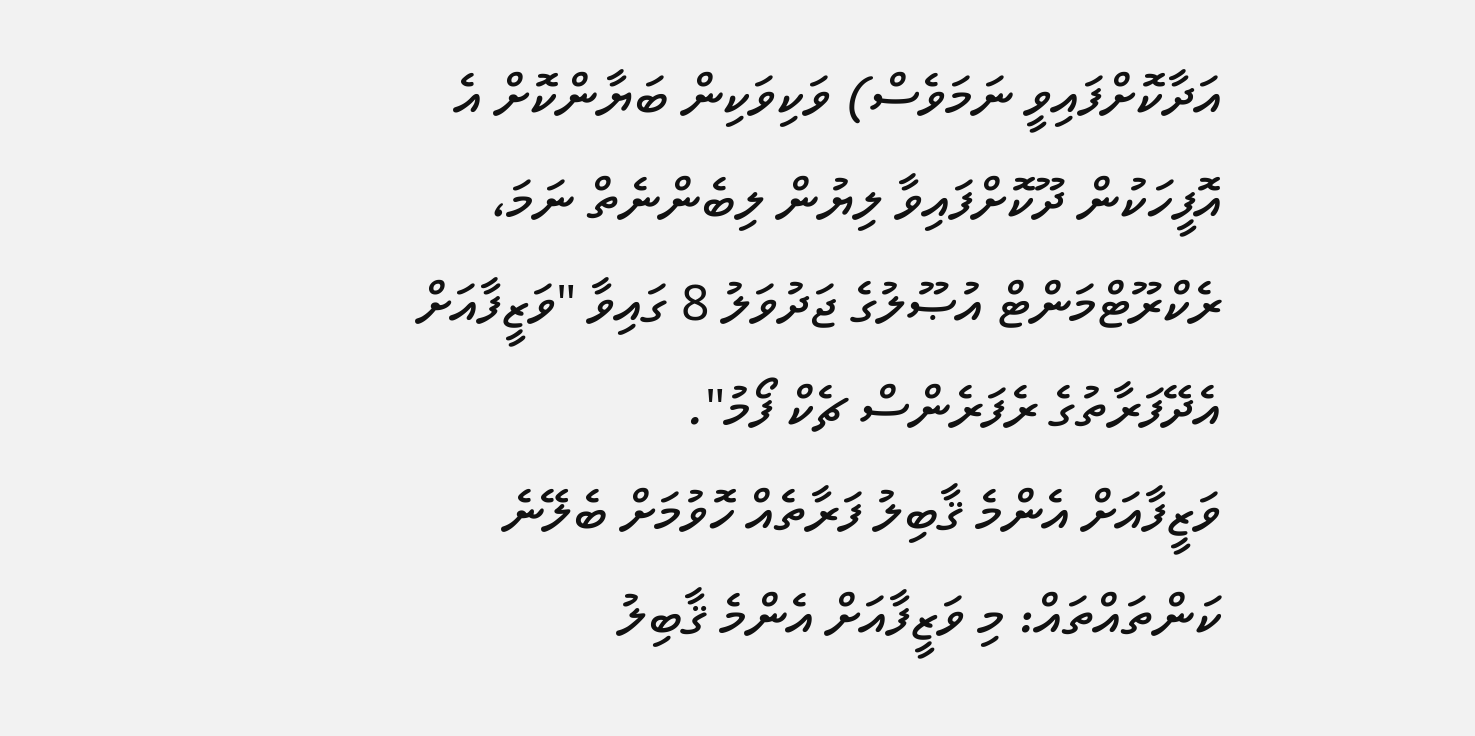އަދާކޮށްފައިވީ ނަމަވެސް) ވަކިވަކިން ބަޔާންކޮށް އެ އޮފީހަކުން ދޫކޮށްފައިވާ ލިޔުން ލިބެންނެތް ނަމަ، ރެކްރޫޓްމަންޓް އުޞޫލުގެ ޖަދުވަލު 8 ގައިވާ "ވަޒީފާއަށް އެދޭފަރާތުގެ ރެފަރެންސް ޗެކް ފޯމު".
ވަޒީފާއަށް އެންމެ ޤާބިލު ފަރާތެއް ހޮވުމަށް ބެލޭނެ ކަންތައްތައް: މި ވަޒީފާއަށް އެންމެ ޤާބިލު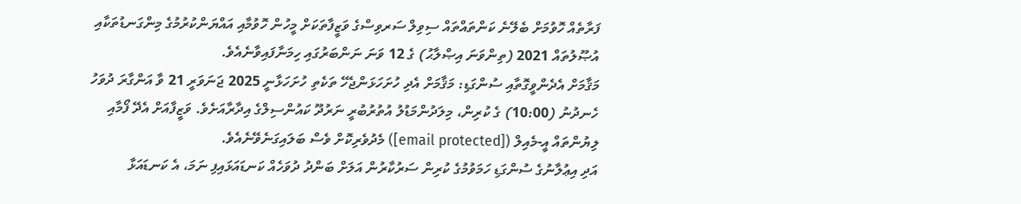ފަރާތެއް ހޮވުމަށް ބެލޭނެ ކަންތައްތައް ސިވިލް ސަރވިސްގެ ވަޒީފާތަކަށް މީހުން ހޮވުމާއި އައްޔަންކުރުމުގެ މިންގަނޑުތަކާއި އުޞޫލުތައް 2021 (ތިންވަނަ އިޞްލާޙު) ގެ 12 ވަނަ ނަންބަރުގައި ހިމަނާފައިވާނެއެވެ.
މަޤާމަށް އެދެންވީގޮތާއި ސުންގަޑި: މަޤާމަށް އެދި ހުށަހަޅަންޖެހޭ ތަކެތި ހުށަހަޅާނީ 2025 ޖަނަވަރީ 21 ވާ އަންގާރަ ދުވަހު ހެނދުނު (10:00) ގެ ކުރިން، މިލަދުންމަޑުލު އުތުރުބުރީ ނަރުދޫ ކައުންސިލްގެ އިދާރާއަށެވެ. ވަޒީފާއަށް އެދޭ ފޯމާއި ލިޔުންތައް އީ-މެއިލް ([email protected]) މެދުވެރިކޮށް ވެސް ބަލައިގަނެވޭނެއެވެ.
އަދި އިޢުލާނުގެ ސުންގަޑި ހަމަވުމުގެ ކުރިން ސަރުކާރުން އަލަށް ބަންދު ދުވަހެއް ކަނޑައަޅައިފި ނަމަ، އެ ކަނޑައަޅާ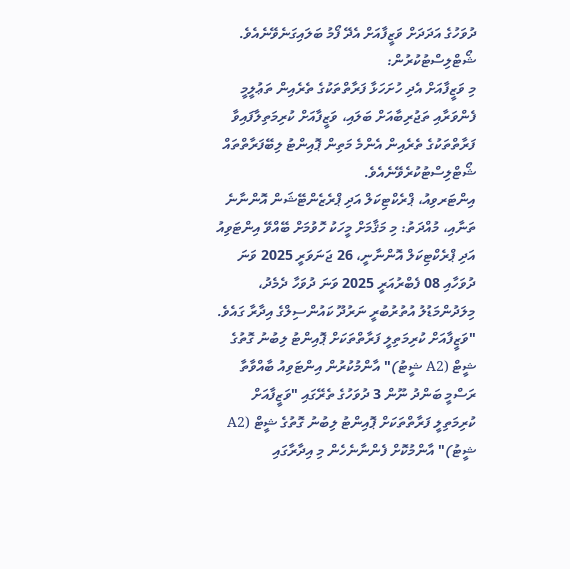ދުވަހުގެ އަދަދަށް ވަޒީފާއަށް އެދޭ ފޯމު ބަލައިގަނެވޭނެއެވެ.
ޝޯޓްލިސްޓުކުރުން:
މި ވަޒީފާއަށް އެދި ހުށަހަޅާ ފަރާތްތަކުގެ ތެރެއިން ތަޢުލީމީ ފެންވަރާއި ތަޖުރިބާއަށް ބަލައި، ވަޒީފާއަށް ކުރިމަތިލާފައިވާ ފަރާތްތަކުގެ ތެރެއިން އެންމެ މަތިން ޕޮއިންޓު ލިބޭފަރާތްތައް ޝޯޓްލިސްޓުކުރެވޭނެއެވެ.
އިންޓަރވިއު، ޕްރެކްޓިކަލް އަދި ޕްރެޒެންޓޭޝަން އޮންނާނެ ތަނާއި، މުއްދަތު: މި މަޤާމަށް މީހަކު ހޮވުމަށް ބޭއްވޭ އިންޓަވިއު އަދި ޕްރެކްޓިކަލް އޮންނާނީ، 26 ޖަނަވަރީ 2025 ވަނަ ދުވަހާއި 08 ފެބްރުއަރީ 2025 ވަނަ ދުވަހާ ދެމެދު، މިލަދުންމަޑުލު އުތުރުބުރީ ނަރުދޫ ކައުންސިލްގެ އިދާރާ ގައެވެ.
"ވަޒީފާއަށް ކުރިމަތިލީ ފަރާތްތަކަށް ޕޮއިންޓު ލިބުނު ގޮތުގެ ޝީޓް (A2 ޝީޓު)" އާންމުކުރުން އިންޓަވިއު ބާއްވާތާ ރަސްމީ ބަންދު ނޫން 3 ދުވަހުގެ ތެރޭގައި "ވަޒީފާއަށް ކުރިމަތިލީ ފަރާތްތަކަށް ޕޮއިންޓު ލިބުނު ގޮތުގެ ޝީޓް (A2 ޝީޓު)" އާންމުކޮށް ފެންނާނެހެން މި އިދާރާގައި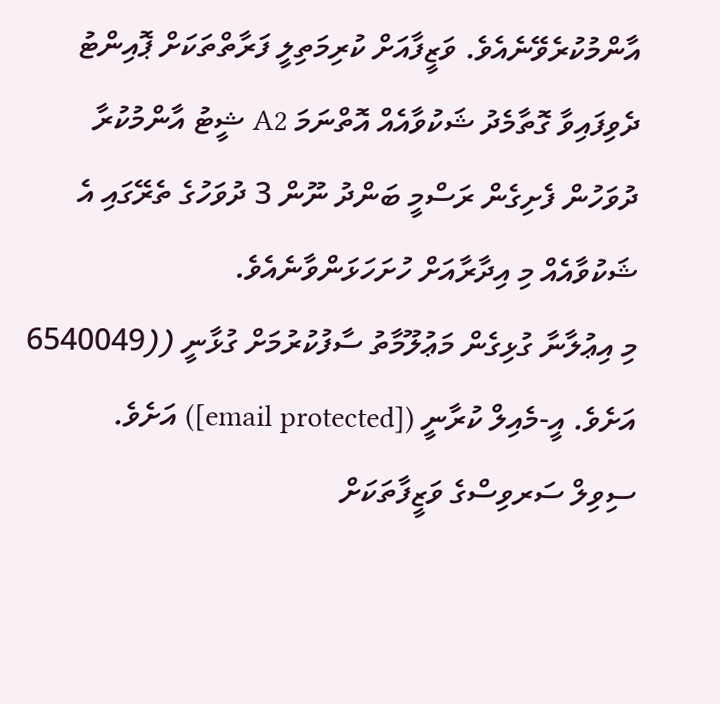އާންމުކުރެވޭނެއެވެ. ވަޒީފާއަށް ކުރިމަތިލީ ފަރާތްތަކަށް ޕޮއިންޓު ދެވިފައިވާ ގޮތާމެދު ޝަކުވާއެއް އޮތްނަމަ A2 ޝީޓު އާންމުކުރާ ދުވަހުން ފެށިގެން ރަސްމީ ބަންދު ނޫން 3 ދުވަހުގެ ތެރޭގައި އެ ޝަކުވާއެއް މި އިދާރާއަށް ހުށަހަޅަންވާނެއެވެ.
މި އިޢުލާނާ ގުޅިގެން މަޢުލޫމާތު ސާފުކުރުމަށް ގުޅާނީ ((6540049 އަށެވެ. އީ-މެއިލް ކުރާނީ ([email protected]) އަށެވެ.
ސިވިލް ސަރވިސްގެ ވަޒީފާތަކަށް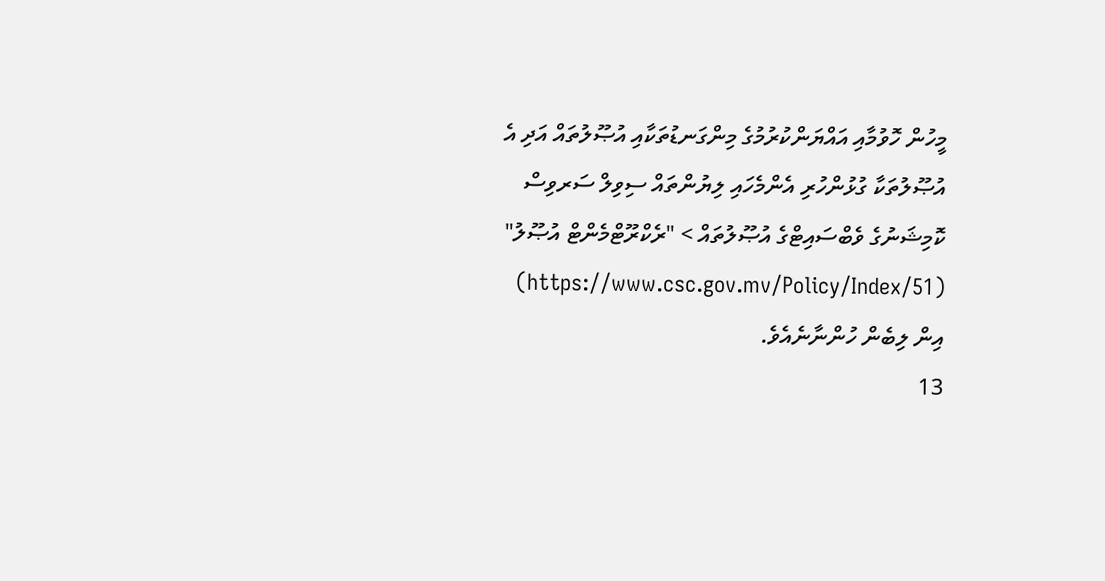މީހުން ހޮވުމާއި އައްޔަންކުރުމުގެ މިންގަނޑުތަކާއި އުޞޫލުތައް އަދި އެ އުޞޫލުތަކާ ގުޅުންހުރި އެންމެހައި ލިޔުންތައް ސިވިލް ސަރވިސް ކޮމިޝަނުގެ ވެބްސައިޓްގެ އުޞޫލުތައް > "ރެކްރޫޓްމެންޓް އުޞޫލު" (https://www.csc.gov.mv/Policy/Index/51) އިން ލިބެން ހުންނާނެއެވެ.
13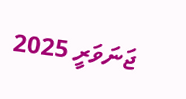ޖަނަވަރީ 2025